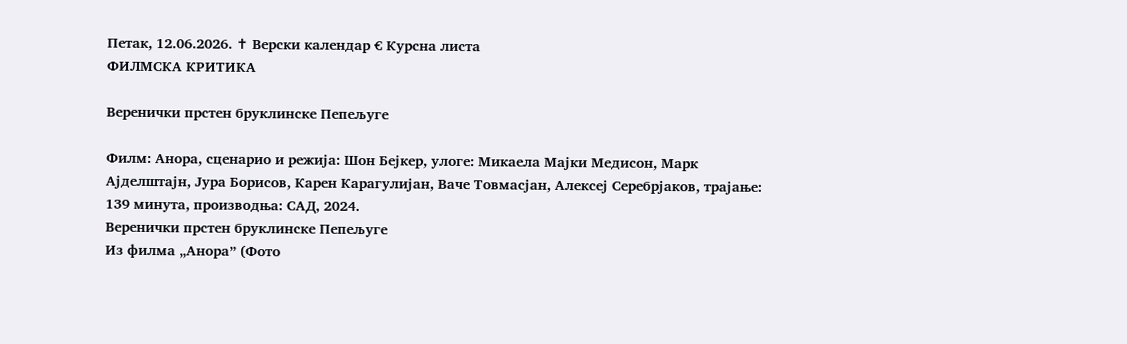Петак, 12.06.2026. ✝ Верски календар € Курсна листа
ФИЛМСКА КРИТИКА

Веренички прстен бруклинске Пепељуге

Филм: Анора, сценарио и режија: Шон Бејкер, улоге: Микаела Мајки Медисон, Марк Ајделштајн, Јура Борисов, Карен Карагулијан, Ваче Товмасјан, Алексеј Серебрјаков, трајање: 139 минута, производња: САД, 2024.
Веренички прстен бруклинске Пепељуге
Из филма „Анора” (Фото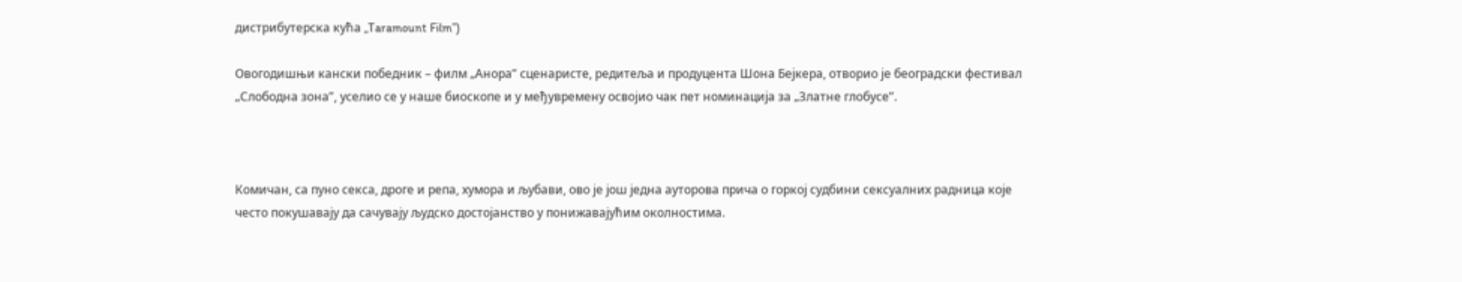дистрибутерска кућа „Taramount Film”)

Овогодишњи кански победник – филм „Анора” сценаристе, редитеља и продуцента Шона Бејкера, отворио је београдски фестивал „Слободна зона”, уселио се у наше биоскопе и у међувремену освојио чак пет номинација за „Златне глобусе”.



Комичан, са пуно секса, дроге и репа, хумора и љубави, ово је још једна ауторова прича о горкој судбини сексуалних радница које често покушавају да сачувају људско достојанство у понижавајућим околностима.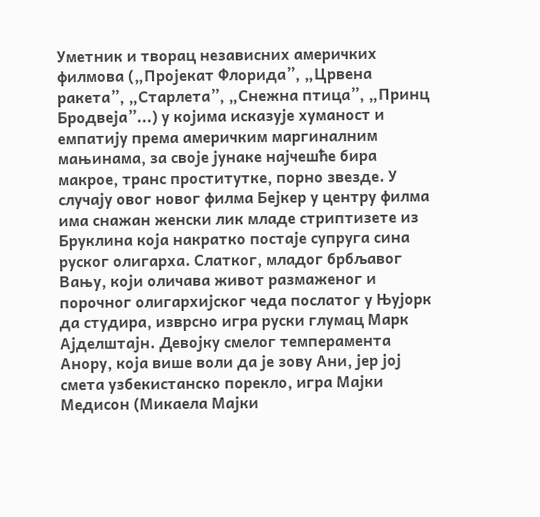Уметник и творац независних америчких филмова („Пројекат Флорида”, „Црвена ракета”, „Старлета”, „Снежна птица”, „Принц Бродвеја”...) у којима исказује хуманост и емпатију према америчким маргиналним мањинама, за своје јунаке најчешће бира макрое, транс проститутке, порно звезде. У случају овог новог филма Бејкер у центру филма има снажан женски лик младе стриптизете из Бруклина која накратко постаје супруга сина руског олигарха. Слатког, младог брбљавог Вању, који оличава живот размаженог и порочног олигархијског чеда послатог у Њујорк да студира, изврсно игра руски глумац Марк Ајделштајн. Девојку смелог темперамента Анору, која више воли да је зову Ани, јер јој смета узбекистанско порекло, игра Мајки Медисон (Микаела Мајки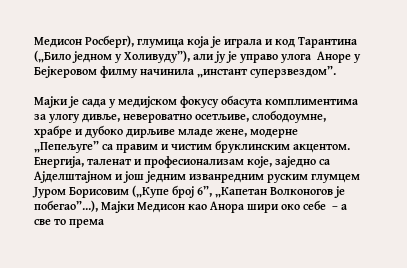Медисон Росберг), глумица која је играла и код Тарантина („Било једном у Холивуду”), али ју је управо улога  Аноре у Бејкеровом филму начинила „инстант суперзвездом”.

Мајки је сада у медијском фокусу обасута комплиментима за улогу дивље, невероватно осетљиве, слободоумне, храбре и дубоко дирљиве младе жене, модерне „Пепељуге” са правим и чистим бруклинским акцентом. Енергија, таленат и професионализам које, заједно са Ајделштајном и још једним изванредним руским глумцем Јуром Борисовим („Купе број 6”, „Капетан Волконогов је побегао”...), Мајки Медисон као Анора шири око себе  – а  све то према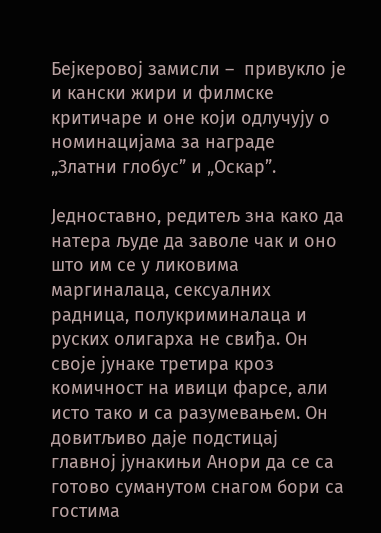Бејкеровој замисли –  привукло је и кански жири и филмске критичаре и оне који одлучују о номинацијама за награде  „Златни глобус” и „Оскар”.

Једноставно, редитељ зна како да натера људе да заволе чак и оно што им се у ликовима маргиналаца, сексуалних радница, полукриминалаца и руских олигарха не свиђа. Он своје јунаке третира кроз комичност на ивици фарсе, али исто тако и са разумевањем. Он довитљиво даје подстицај главној јунакињи Анори да се са готово суманутом снагом бори са гостима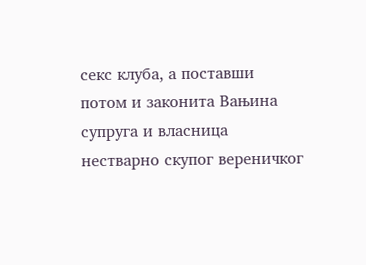секс клуба, а поставши потом и законита Вањина супруга и власница нестварно скупог вереничког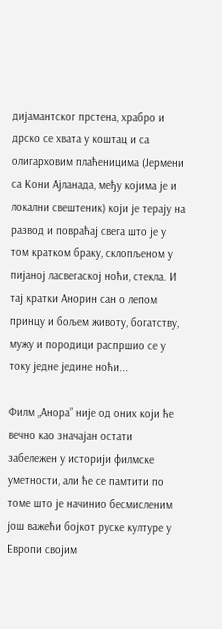дијамантског прстена, храбро и дрско се хвата у коштац и са олигарховим плаћеницима (Јермени са Кони Ајланада, међу којима је и локални свештеник) који је терају на развод и повраћај свега што је у том кратком браку, склопљеном у пијаној ласвегаској ноћи, стекла. И тај кратки Анорин сан о лепом принцу и бољем животу, богатству, мужу и породици распршио се у току једне једине ноћи...

Филм „Анора” није од оних који ће вечно као значајан остати забележен у историји филмске уметности, али ће се памтити по томе што је начинио бесмисленим још важећи бојкот руске културе у Европи својим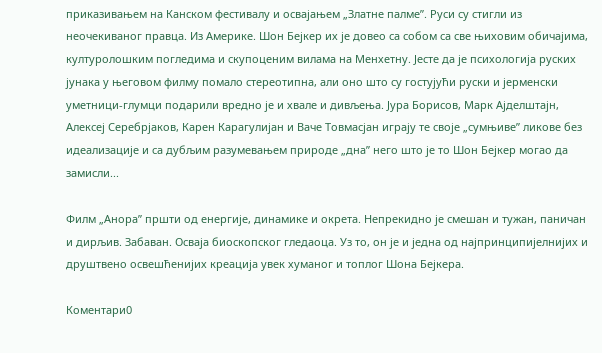приказивањем на Канском фестивалу и освајањем „Златне палме”. Руси су стигли из неочекиваног правца. Из Америке. Шон Бејкер их је довео са собом са све њиховим обичајима, културолошким погледима и скупоценим вилама на Менхетну. Јесте да је психологија руских јунака у његовом филму помало стереотипна, али оно што су гостујући руски и јерменски уметници-глумци подарили вредно је и хвале и дивљења. Јура Борисов, Марк Ајделштајн, Алексеј Серебрјаков, Карен Карагулијан и Ваче Товмасјан играју те своје „сумњиве” ликове без идеализације и са дубљим разумевањем природе „дна” него што је то Шон Бејкер могао да замисли...

Филм „Анора” пршти од енергије, динамике и окрета. Непрекидно је смешан и тужан, паничан и дирљив. Забаван. Осваја биоскопског гледаоца. Уз то, он је и једна од најпринципијелнијих и друштвено освешћенијих креација увек хуманог и топлог Шона Бејкера.

Коментари0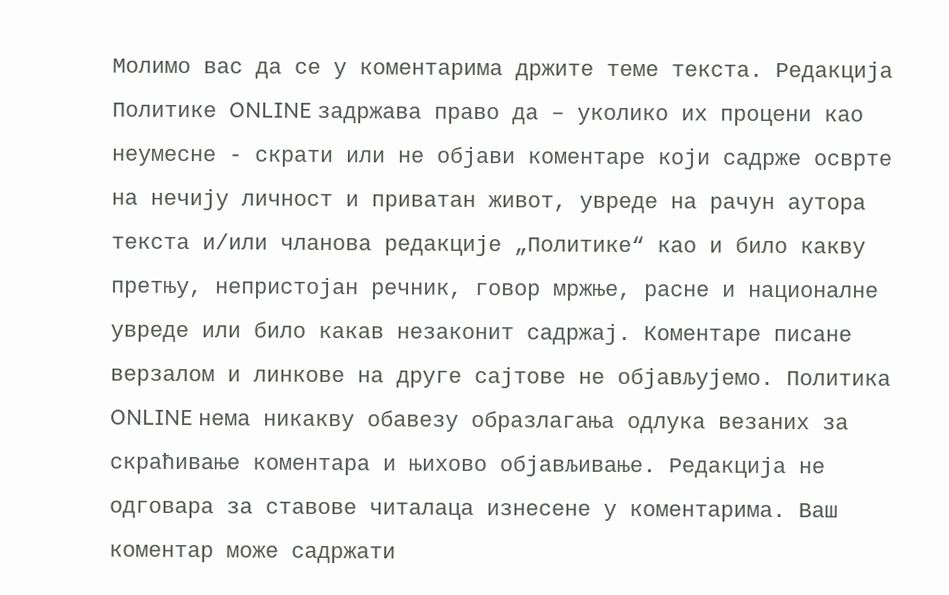Молимо вас да се у коментарима држите теме текста. Редакција Политике ONLINE задржава право да – уколико их процени као неумесне - скрати или не објави коментаре који садрже осврте на нечију личност и приватан живот, увреде на рачун аутора текста и/или чланова редакције „Политике“ као и било какву претњу, непристојан речник, говор мржње, расне и националне увреде или било какав незаконит садржај. Коментаре писане верзалом и линкове на друге сајтове не објављујемо. Политика ONLINE нема никакву обавезу образлагања одлука везаних за скраћивање коментара и њихово објављивање. Редакција не одговара за ставове читалаца изнесене у коментарима. Ваш коментар може садржати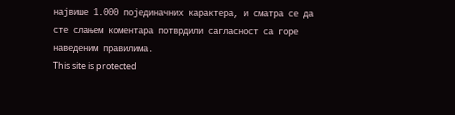највише 1.000 појединачних карактера, и сматра се да сте слањем коментара потврдили сагласност са горе наведеним правилима.
This site is protected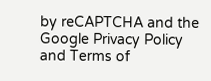by reCAPTCHA and the Google Privacy Policy and Terms of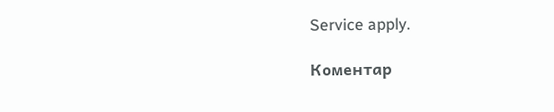Service apply.

Комeнтар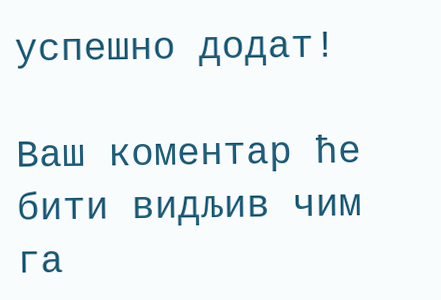успeшно додат!

Ваш комeнтар ћe бити видљив чим га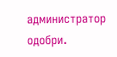администратор одобри.